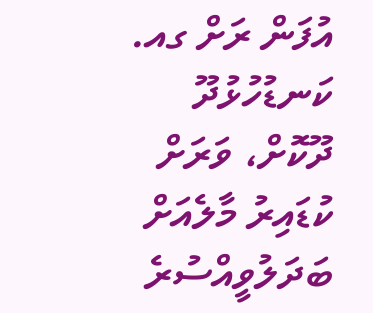އުފަން ރަށް ގއ. ކަނޑުހުޅުދޫ ދޫކޮށް، ވަރަށް ކުޑައިރު މާލެއަށް ބަދަލުވީއްސުރެ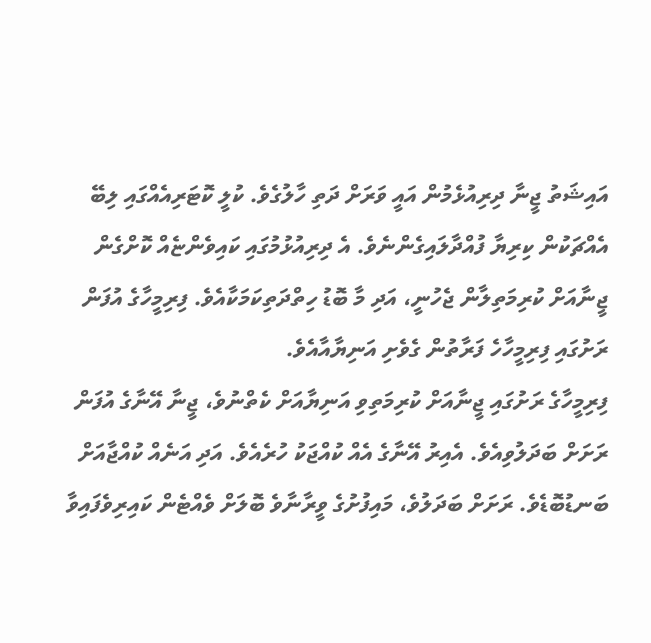އައިޝަތު ޖީނާ ދިރިއުޅެމުން އައީ ވަރަށް ދަތި ހާލުގެވެ. ކުލީ ކޮޓަރިއެއްގައި ލިބޭ އެއްޗަކުން ކިރިޔާ ފުއްދާލައިގެންނެވެ. އެ ދިރިއުޅުމުގައި ކައިވެންޏެއް ކޮށްގެން ޖީނާއަށް ކުރިމަތިލާން ޖެހުނީ، އަދި މާ ބޮޑު ހިތްދަތިކަމަކާއެވެ. ފިރިމީހާގެ އުފަން ރަށުގައި ފިރިމީހާހެ ފަރާތުން ގެވެށި އަނިޔާއާއެވެ.
ފިރިމީހާގެ ރަށުގައި ޖީނާއަށް ކުރިމަތިވި އަނިޔާއަށް ކެތްނުވެ، ޖީނާ އޭނާގެ އުފަން ރަށަށް ބަދަލުވިއެވެ. އެއިރު އޭނާގެ އެއް ކުއްޖަކު ހުރެއެވެ. އަދި އަނެއް ކުއްޖާއަށް ބަނޑުބޮޑެވެ. ރަށަށް ބަދަލުވެ، މައިފުށުގެ ވީރާނާވެ ބޮލަށް ވެއްޓެން ކައިރިވެފައިވާ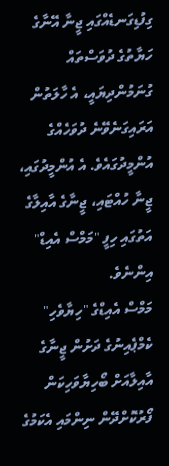ގިފުޑިގަނޑެއްގައި ޖީނާ އޭނާގެ ހަޔާތުގެ ދުވަސްތައް ގުނަމުންދިޔައީ، އެ ހާލަތުން އަރައިގަނެވޭނެ ދުވަހެއްގެ އުންމީދުގައެވެ. އެ އުންމީދުގައި، ޖީނާ ހުއްޓައި، ޖީނާގެ އާއިލާގެ އަތުގައި ހިފީ "މަމްސް އެއިޑް" އިންނެވެ.
މަމްސް އެއިޑްގެ "ހިޔާވެހި" ކެމްޕެއިނުގެ ދަށުން ޖީނާގެ އާއިލާއަށް ބޯހިޔާވަހިކަން ފޯރުކޮށްދޭން ނިންމައި އެކަމުގެ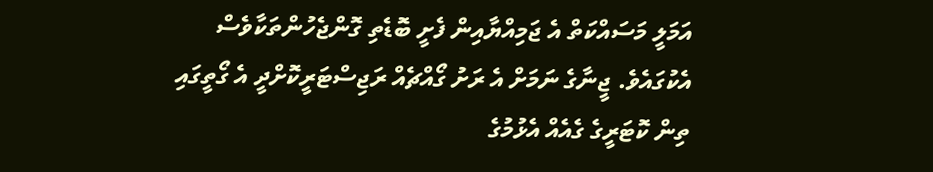އަމަލީ މަސައްކަތް އެ ޖަމިއްޔާއިން ފެށީ ބޮޑެތި ގޮންޖެހުންތަކާވެސް އެކުގައެވެ. ޖީނާގެ ނަމަށް އެ ރަށު ގޯއްޗެއް ރަޖިސްޓަރީކޮށްދީ އެ ގޯތީގައި ތިން ކޮޓަރީގެ ގެއެއް އެޅުމުގެ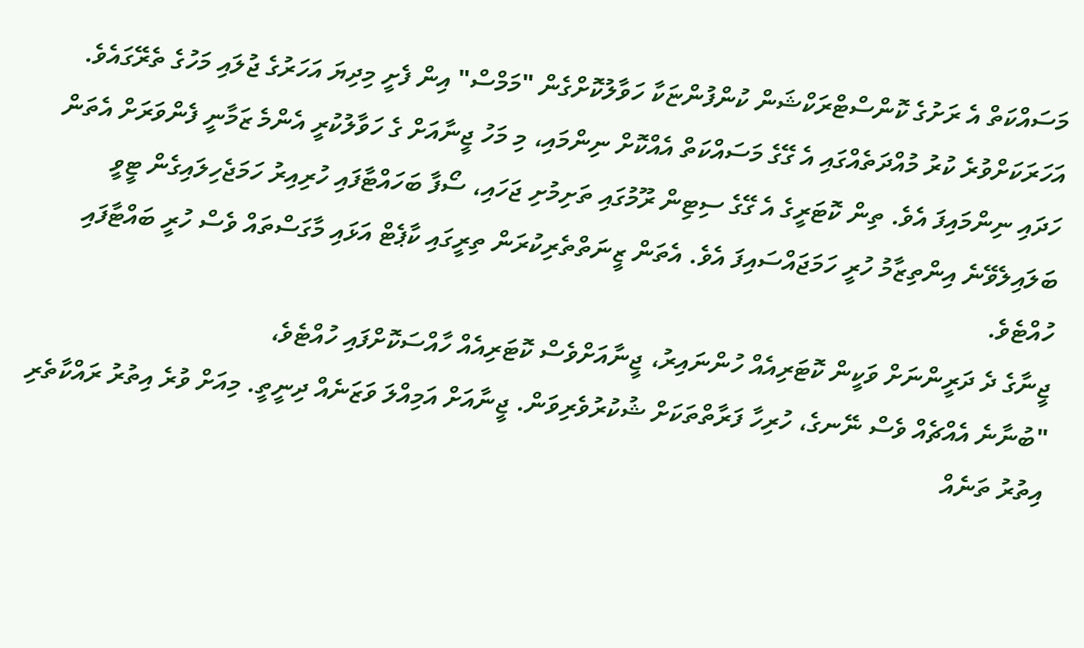މަސައްކަތް އެ ރަށުގެ ކޮންސްޓްރަކްޝަން ކުންފުންޏަކާ ހަވާލުކޮށްގެން "މަމްސް" އިން ފެށީ މިދިޔަ އަހަރުގެ ޖުލައި މަހުގެ ތެރޭގައެވެ.
އަހަރަކަށްވުރެ ކުރު މުއްދަތެއްގައި އެ ގޭގެ މަސައްކަތް އެއްކޮށް ނިންމައި، މި މަހު ޖީނާއަށް ގެ ހަވާލުކުރީ އެންމެ ޒަމާނީ ފެންވަރަށް އެތަން ހަދައި ނިންމައިފަ އެވެ. ތިން ކޮޓަރީގެ އެ ގޭގެ ސިޓިން ރޫމުގައި ތަށިމުށި ޖަހައި، ސޯފާ ބަހައްޓާފައި ހުރިއިރު ހަމަޖެހިލައިގެން ޓީވީ ބަލައިލެވޭނެ އިންތިޒާމު ހުރީ ހަމަޖައްސައިފަ އެވެ. އެތަން ޒީނަތްތެރިކުރަން ތިރީގައި ކާޕެޓް އަޅައި މާގަސްތައް ވެސް ހުރީ ބައްޓާފައި ހުއްޓެވެ.
ޖީނާގެ ދެ ދަރީންނަށް ވަކީން ކޮޓަރިއެއް ހުންނައިރު، ޖީނާއަށްވެސް ކޮޓަރިއެއް ހާއްސަކޮށްފައި ހުއްޓެވެ،
"ބުނާނެ އެއްޗެއް ވެސް ނޭނގެ، ހުރިހާ ފަރާތްތަކަށް ޝުކުރުވެރިވަން. ޖީނާއަށް އަމިއްލަ ވަޒަނެއް ދިނީތީ. މިއަށް ވުރެ އިތުރު ރައްކާތެރި އިތުރު ތަނެއް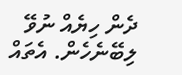ދެން ހިޔެއް ނުވޭ ލިބޭނެހެން. އެތައް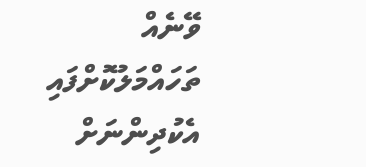ވޭނެއް ތަހައްމަލުކޮށްފައި އެކުދިންނަށް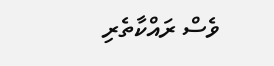ވެސް ރައްކާތެރި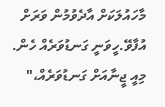މާހައުލަކަށް އާދެވުމުން ވަރަށް އުފާވޭ.ހީވަނީ ގަނޑުވަރެއް ހެން. މިއީ ޖީނާއަށް ގަނޑުވަރެއް،"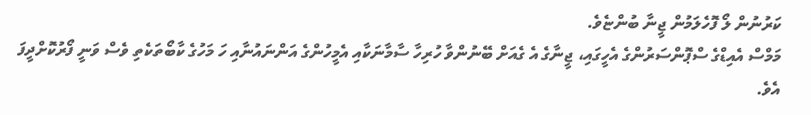ކަރުނުން ލޯ ފޮހެލަމުން ޖީނާ ބުންޏެވެ.
މަމްސް އެއިޑްގެ ސްޕޮންސަރުންގެ އެހީގައި، ޖީނާގެ އެ ގެއަށް ބޭނުންވާ ހުރިހާ ސާމާނަކާއި އެމީހުންގެ އަންނައުނާއި ހަ މަހުގެ ކާބޯތަކެތި ވެސް ވަނީ ފޯރުކޮށްދީފަ އެވެ.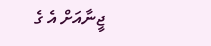ޖީނާއަށް އެ ގެ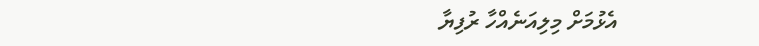އެޅުމަށް މިލިއަނެއްހާ ރުފިޔާ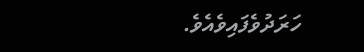ހަރަދުވެފައިވެއެވެ.